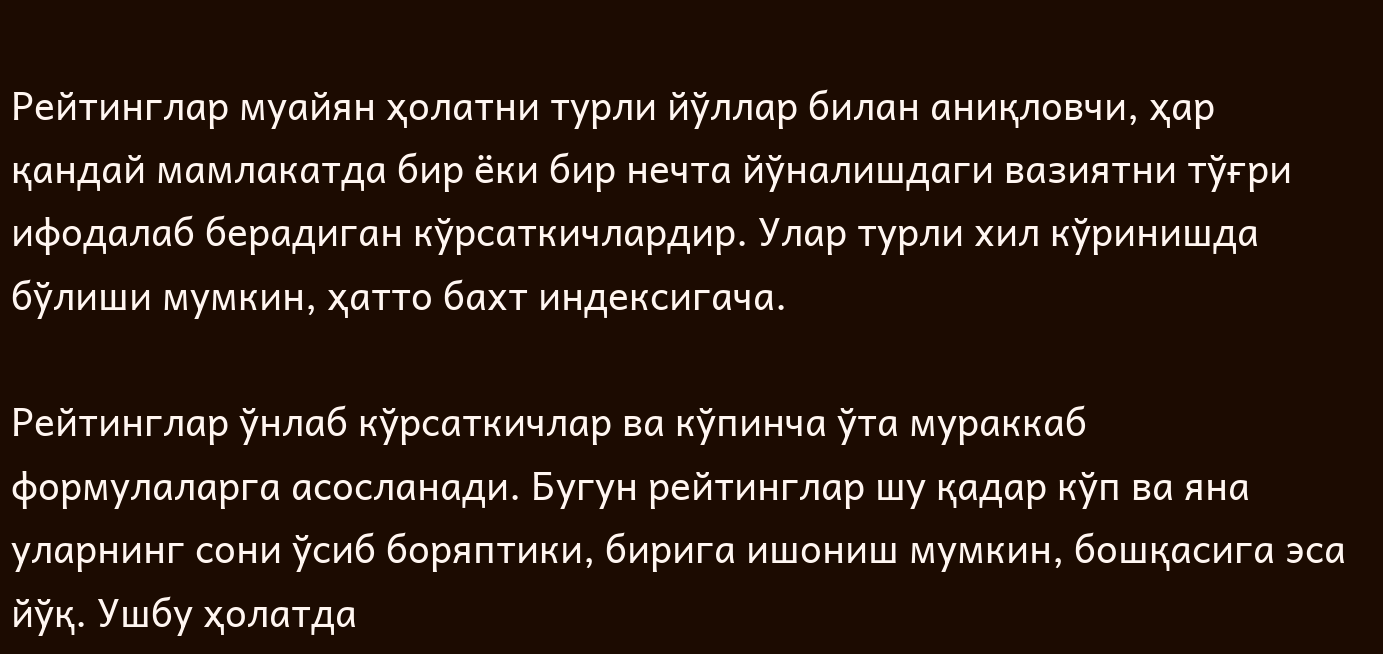Рейтинглар муайян ҳолатни турли йўллар билан аниқловчи, ҳар қандай мамлакатда бир ёки бир нечта йўналишдаги вазиятни тўғри ифодалаб берадиган кўрсаткичлардир. Улар турли хил кўринишда бўлиши мумкин, ҳатто бахт индексигача.

Рейтинглар ўнлаб кўрсаткичлар ва кўпинча ўта мураккаб формулаларга асосланади. Бугун рейтинглар шу қадар кўп ва яна уларнинг сони ўсиб боряптики, бирига ишониш мумкин, бошқасига эса йўқ. Ушбу ҳолатда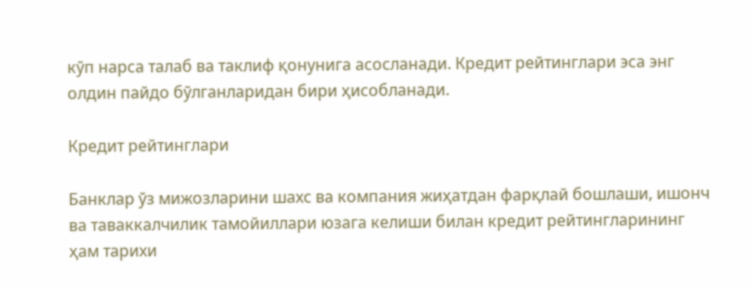кўп нарса талаб ва таклиф қонунига асосланади. Кредит рейтинглари эса энг олдин пайдо бўлганларидан бири ҳисобланади.

Кредит рейтинглари

Банклар ўз мижозларини шахс ва компания жиҳатдан фарқлай бошлаши, ишонч ва таваккалчилик тамойиллари юзага келиши билан кредит рейтингларининг ҳам тарихи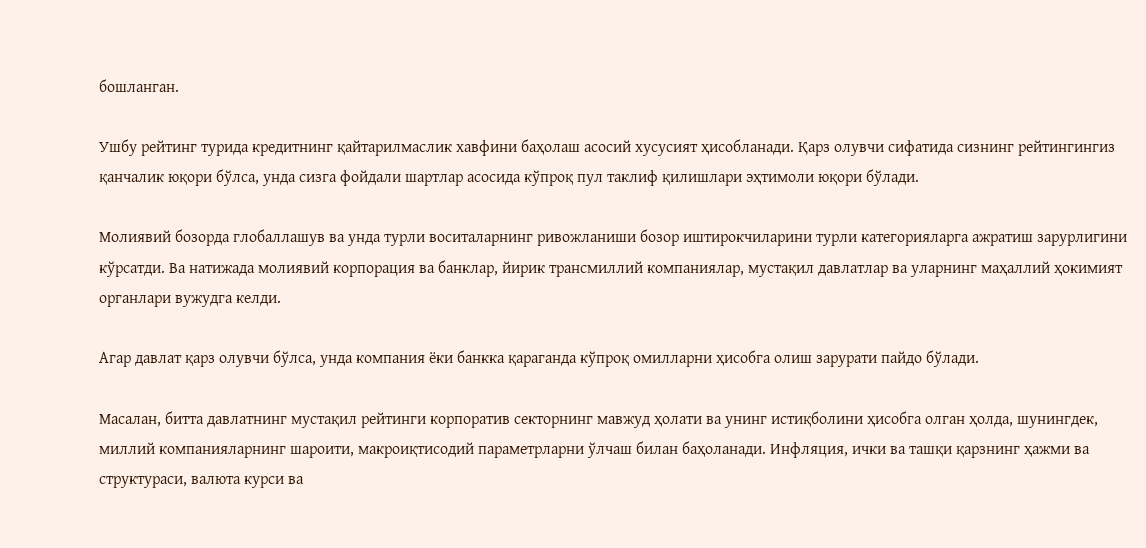бошланган.

Ушбу рейтинг турида кредитнинг қайтарилмаслик хавфини баҳолаш асосий хусусият ҳисобланади. Қарз олувчи сифатида сизнинг рейтингингиз қанчалик юқори бўлса, унда сизга фойдали шартлар асосида кўпроқ пул таклиф қилишлари эҳтимоли юқори бўлади.

Молиявий бозорда глобаллашув ва унда турли воситаларнинг ривожланиши бозор иштирокчиларини турли категорияларга ажратиш зарурлигини кўрсатди. Ва натижада молиявий корпорация ва банклар, йирик трансмиллий компаниялар, мустақил давлатлар ва уларнинг маҳаллий ҳокимият органлари вужудга келди.

Агар давлат қарз олувчи бўлса, унда компания ёки банкка қараганда кўпроқ омилларни ҳисобга олиш зарурати пайдо бўлади.

Масалан, битта давлатнинг мустақил рейтинги корпоратив секторнинг мавжуд ҳолати ва унинг истиқболини ҳисобга олган ҳолда, шунингдек, миллий компанияларнинг шароити, макроиқтисодий параметрларни ўлчаш билан баҳоланади. Инфляция, ички ва ташқи қарзнинг ҳажми ва структураси, валюта курси ва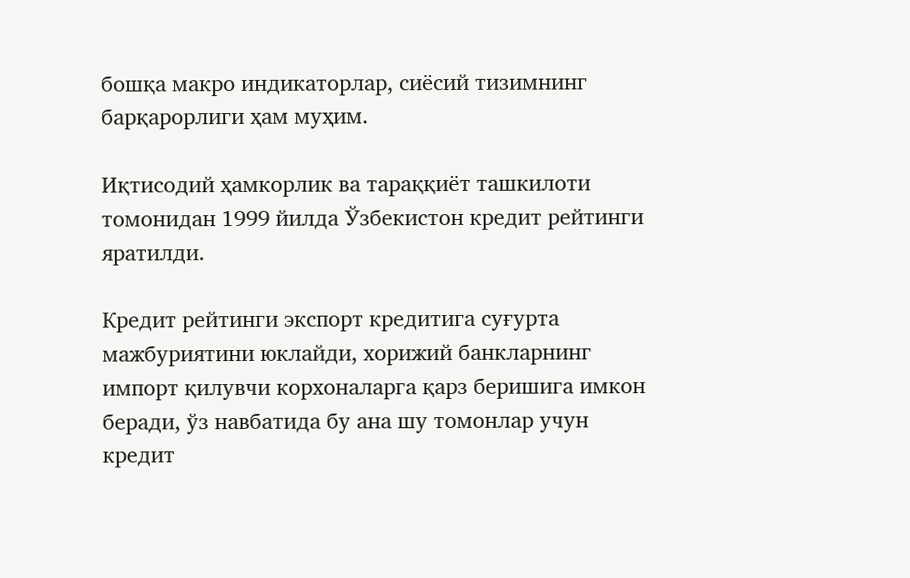бошқа макро индикаторлар, сиёсий тизимнинг барқарорлиги ҳам муҳим.

Иқтисодий ҳамкорлик ва тараққиёт ташкилоти томонидан 1999 йилда Ўзбекистон кредит рейтинги яратилди.

Кредит рейтинги экспорт кредитига суғурта мажбуриятини юклайди, хорижий банкларнинг импорт қилувчи корхоналарга қарз беришига имкон беради, ўз навбатида бу ана шу томонлар учун кредит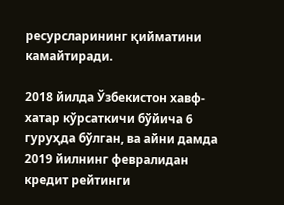ресурсларининг қийматини камайтиради.

2018 йилда Ўзбекистон хавф-хатар кўрсаткичи бўйича 6 гуруҳда бўлган, ва айни дамда 2019 йилнинг февралидан кредит рейтинги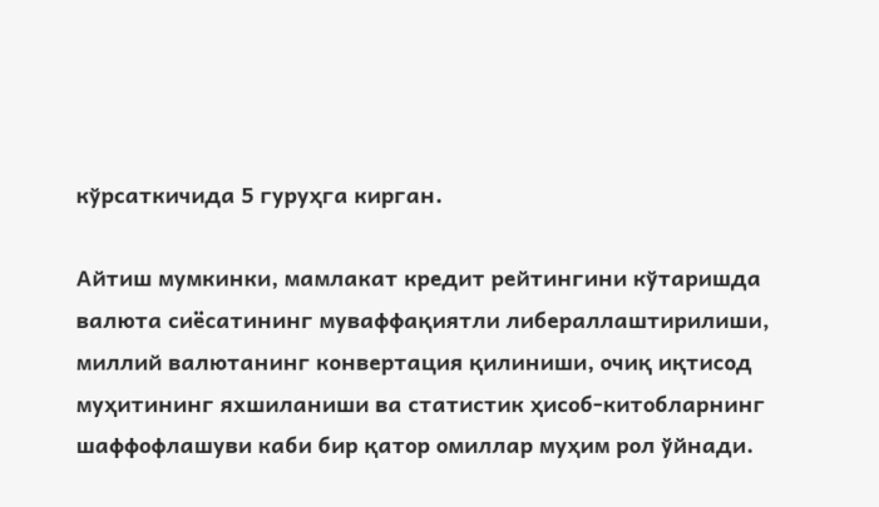кўрсаткичида 5 гуруҳга кирган.

Айтиш мумкинки, мамлакат кредит рейтингини кўтаришда валюта сиёсатининг муваффақиятли либераллаштирилиши, миллий валютанинг конвертация қилиниши, очиқ иқтисод муҳитининг яхшиланиши ва статистик ҳисоб-китобларнинг шаффофлашуви каби бир қатор омиллар муҳим рол ўйнади.